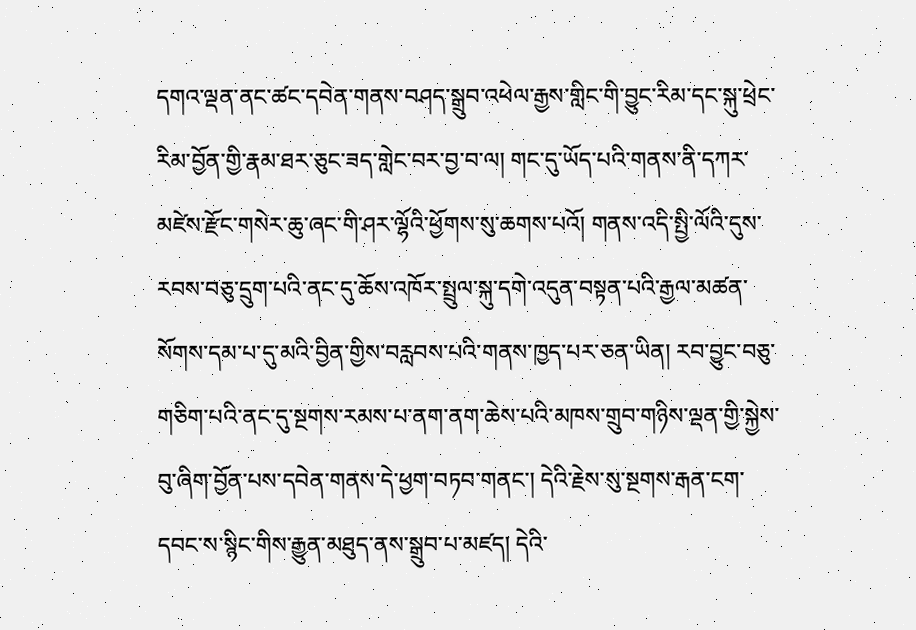དགའ་ལྡན་ནང་ཚང་དབེན་གནས་བཤད་སྒྲུབ་འཕེལ་རྒྱས་གླིང་གི་བྱུང་རིམ་དང་སྐུ་ཕྲེང་རིམ་བྱོན་གྱི་རྣམ་ཐར་ཅུང་ཟད་གླེང་བར་བྱ་བ་ལ། གང་དུ་ཡོད་པའི་གནས་ནི་དཀར་མཛེས་རྫོང་གསེར་ཆུ་ཞང་གི་ཤར་ལྷོའི་ཕྱོགས་སུ་ཆགས་པའོ། གནས་འདི་སྤྱི་ལོའི་དུས་རབས་བཅུ་དྲུག་པའི་ནང་དུ་ཆོས་འཁོར་སྤྲུལ་སྐུ་དགེ་འདུན་བསྟན་པའི་རྒྱལ་མཚན་སོགས་དམ་པ་དུ་མའི་བྱིན་གྱིས་བརླབས་པའི་གནས་ཁྱད་པར་ཅན་ཡིན། རབ་བྱུང་བཅུ་གཅིག་པའི་ནང་དུ་སྔགས་རམས་པ་ནག་ནག་ཆེས་པའི་མཁས་གྲུབ་གཉིས་ལྡན་གྱི་སྐྱེས་བུ་ཞིག་བྱོན་པས་དབེན་གནས་དེ་ཕྱག་བཏབ་གནང་། དེའི་རྗེས་སུ་སྔགས་རྒན་ངག་དབང་ས་སྙིང་གིས་རྒྱུན་མཐུད་ནས་སྒྲུབ་པ་མཛད། དེའི་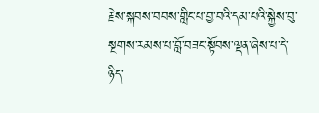རྗེས་སྐབས་བབས་གླིང་པ་བྱ་བའི་དམ་པའི་སྐྱེས་བུ་སྔགས་རམས་པ་བློ་བཟང་སྟོབས་ལྡན་ཞེས་པ་དེ་ཉིད་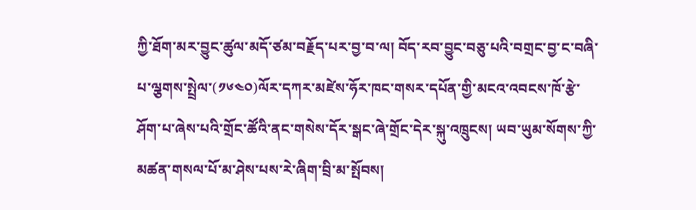ཀྱི་ཐོག་མར་བྱུང་ཚུལ་མདོ་ཙམ་བརྗོད་པར་བྱ་བ་ལ། བོད་རབ་བྱུང་བཅུ་པའི་བགྲང་བྱ་ང་བཞི་པ་ལྕགས་སྤྲེལ་(༡༦༤༠)ལོར་དཀར་མཛེས་ཧོར་ཁང་གསར་དཔོན་གྱི་མངའ་འབངས་ཁོ་རྩེ་ཤོག་པ་ཞེས་པའི་གྲོང་ཚོའི་ནང་གསེས་དོར་སྒང་ཞེ་གྲོང་དེར་སྐུ་འཁྲུངས། ཡབ་ཡུམ་སོགས་ཀྱི་མཚན་གསལ་པོ་མ་ཤེས་པས་རེ་ཞིག་བྲི་མ་སྤོབས།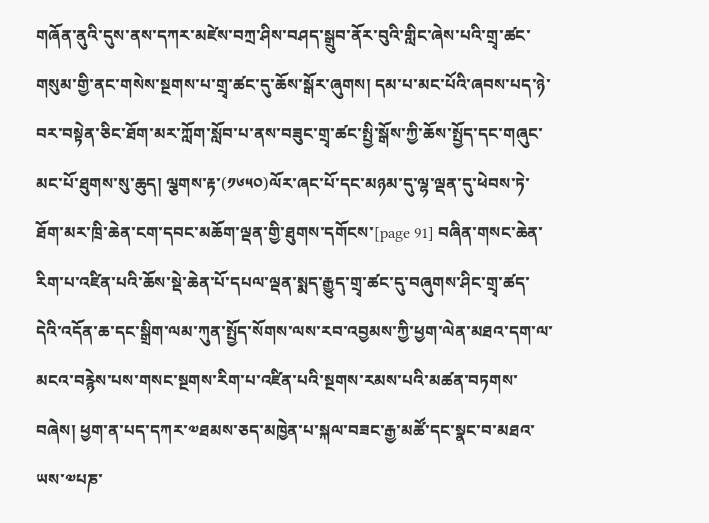གཞོན་ནུའི་དུས་ནས་དཀར་མཛེས་བཀྲ་ཤིས་བཤད་སྒྲུབ་ནོར་བུའི་གླིང་ཞེས་པའི་གྲྭ་ཚང་གསུམ་གྱི་ནང་གསེས་སྔགས་པ་གྲྭ་ཚང་དུ་ཆོས་སྒོར་ཞུགས། དམ་པ་མང་པོའི་ཞབས་པད་ཉེ་བར་བསྟེན་ཅིང་ཐོག་མར་ཀློག་སློབ་པ་ནས་བཟུང་གྲྭ་ཚང་སྤྱི་སྒོས་ཀྱི་ཆོས་སྤྱོད་དང་གཞུང་མང་པོ་ཐུགས་སུ་ཆུད། ལྕགས་རྟ་(༡༦༥༠)ལོར་ཞང་པོ་དང་མཉམ་དུ་ལྷ་ལྡན་དུ་ཕེབས་ཏེ་ཐོག་མར་ཁྲི་ཆེན་ངག་དབང་མཆོག་ལྡན་གྱི་ཐུགས་དགོངས་[page 91] བཞིན་གསང་ཆེན་རིག་པ་འཛིན་པའི་ཆོས་སྡེ་ཆེན་པོ་དཔལ་ལྡན་སྨད་རྒྱུད་གྲྭ་ཚང་དུ་བཞུགས་ཤིང་གྲྭ་ཚད་དེའི་འདོན་ཆ་དང་སྒྲིག་ལམ་ཀུན་སྤྱོད་སོགས་ལས་རབ་འབྱམས་ཀྱི་ཕྱག་ལེན་མཐའ་དག་ལ་མངའ་བརྙེས་པས་གསང་སྔགས་རིག་པ་འཛིན་པའི་སྔགས་རམས་པའི་མཚན་བཏགས་བཞེས། ཕྱག་ན་པད་དཀར་༧ཐམས་ཅད་མཁྱེན་པ་སྐལ་བཟང་རྒྱ་མཚོ་དང་སྣང་བ་མཐའ་ཡས་༧པཎ་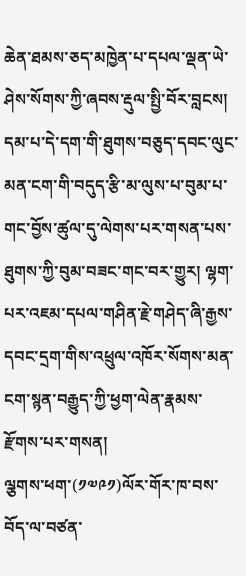ཆེན་ཐམས་ཅད་མཁྱེན་པ་དཔལ་ལྡན་ཡེ་ཤེས་སོགས་ཀྱི་ཞབས་རྡུལ་སྤྱི་བོར་བླངས། དམ་པ་དེ་དག་གི་ཐུགས་བཅུད་དབང་ལུང་མན་ངག་གི་བདུད་རྩི་མ་ལུས་པ་བུམ་པ་གང་བྱོས་ཚུལ་དུ་ལེགས་པར་གསན་པས་ཐུགས་ཀྱི་བུམ་བཟང་གང་བར་གྱུར། ལྷག་པར་འཇམ་དཔལ་གཤིན་རྗེ་གཤེད་ཞི་རྒྱས་དབང་དྲག་གིས་འཕྲུལ་འཁོར་སོགས་མན་ངག་སྙན་བརྒྱུད་ཀྱི་ཕྱག་ལེན་རྣམས་རྫོགས་པར་གསན།
ལྕགས་ཕག་(༡༧༩༡)ལོར་གོར་ཁ་བས་བོད་ལ་བཙན་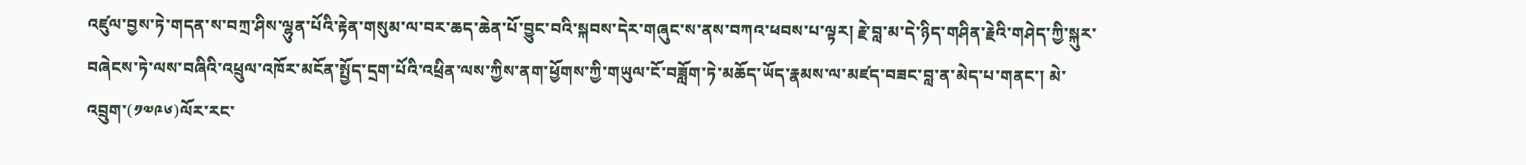འཛུལ་བྱས་ཏེ་གདན་ས་བཀྲ་ཤིས་ལྷུན་པོའི་རྟེན་གསུམ་ལ་བར་ཆད་ཆེན་པོ་བྱུང་བའི་སྐབས་དེར་གཞུང་ས་ནས་བཀའ་ཕབས་པ་ལྟར། རྗེ་བླ་མ་དེ་ཉིད་གཤིན་རྗེའི་གཤེད་ཀྱི་སྐུར་བཞེངས་ཏེ་ལས་བཞིའི་འཕྲུལ་འཁོར་མངོན་སྤྱོད་དྲག་པོའི་འཕྲིན་ལས་ཀྱིས་ནག་ཕྱོགས་ཀྱི་གཡུལ་ངོ་བཟློག་ཏེ་མཆོད་ཡོད་རྣམས་ལ་མཛད་བཟང་བླ་ན་མེད་པ་གནང་། མེ་འབྲུག་(༡༧༩༦)ལོར་རང་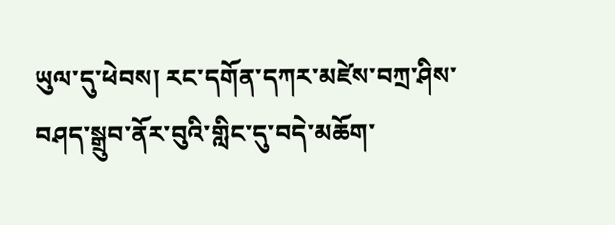ཡུལ་དུ་ཕེབས། རང་དགོན་དཀར་མཛེས་བཀྲ་ཤིས་བཤད་སྒྲུབ་ནོར་བུའི་གླིང་དུ་བདེ་མཆོག་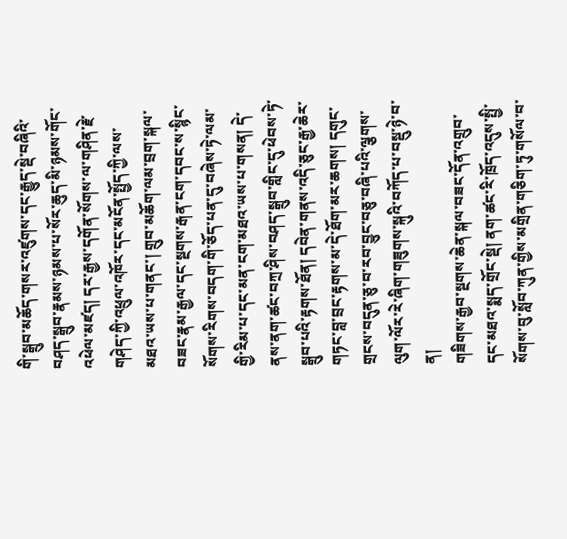གི་སྒྲུབ་མཆོད་གསར་འཛུགས་དང་རྒྱུད་སྡེ་བཞིའི་བཤད་སྒྲུབ་རྣམས་ཉམས་པ་སོར་ཆུད་མི་ཉམས་གོང་འཕེལ་མཛད། དར་རྒྱས་དགོན་སོགས་ལ་གཤིན་རྗེ་གཤེད་ཀྱི་འཕྲུལ་འཁོར་དང་མངོན་སྤྱོད་ཀྱི་ལས་མཐའ་ཡས་པ་གནང་། གྲུབ་མཆོག་ལམ་བྲག་སྐལ་བཟང་རྣམ་རྒྱལ་དང་སྔགས་རྒན་ངག་དབང་ས་སྙིང་སོགས་རིགས་བདག་གི་ཅོད་པན་དུ་བཞེས་ཏེ་ལམ་གྱི་རིམ་པ་དང་མན་ངག་མཐའ་ཡས་པ་གསན། དེ་ནས་ནག་ཚང་བཀྲ་ཤིས་བཤད་སྒྲུབ་གླིང་དུ་ཕེབས་ཏེ་སྒྲུབ་པའི་རྟགས་ཐོན། དབེན་གནས་འདི་ཅུང་རྒྱ་ཆེར་གཏང་བླ་བྲང་རྟགས་མ་དེ་ཐོག་མར་ཆགས། དགུང་གྲངས་བདུན་ཅུ་བ་རབ་བྱུང་བཅུ་བཞི་པའི་ལྕགས་ལུག་ལོར་རེ་ཞིག་གཟུགས་སྐུའི་བཀོད་པ་བསྡུ་ཉེ་བ་ན།
གཟིགས་རྒྱབ་སྔགས་ཆེན་སྐལ་བཟང་དོན་འགྲུབ་དང་མཐའ་སྨད་གྲོང་སྡེ། ནག་ཚང་རི་ཁྲོད་འདུས་སྤྱི་སོགས་བུ་སློབ་ཀུན་གྱིས་མགྲིན་གཅིག་ཏུ་གསོལ་བ་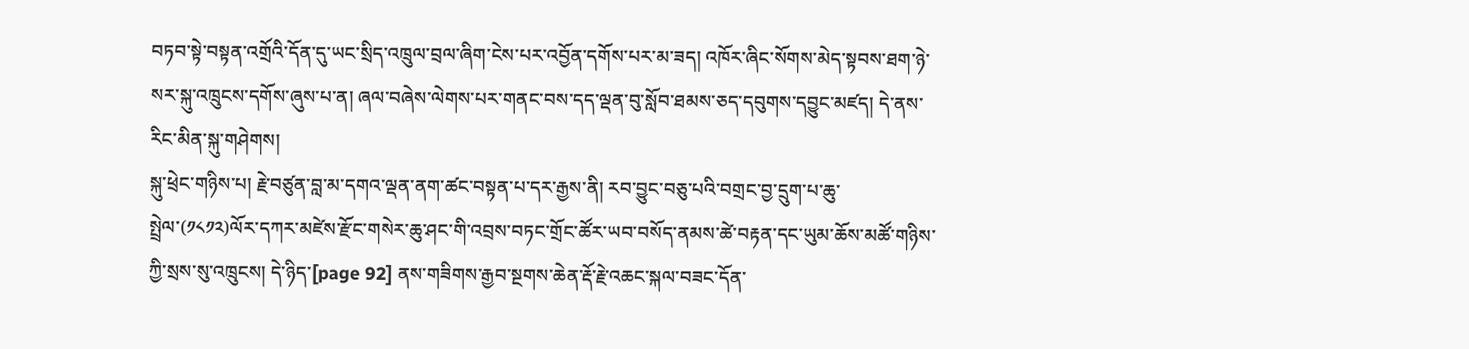བཏབ་སྟེ་བསྟན་འགྲོའི་དོན་དུ་ཡང་སྲིད་འཁྲུལ་བྲལ་ཞིག་ངེས་པར་འབྱོན་དགོས་པར་མ་ཟད། འཁོར་ཞིང་སོགས་མེད་སྟབས་ཐག་ཉེ་སར་སྐུ་འཁྲུངས་དགོས་ཞུས་པ་ན། ཞལ་བཞེས་ལེགས་པར་གནང་བས་དད་ལྡན་བུ་སློབ་ཐམས་ཅད་དབུགས་དབྱུང་མཛད། དེ་ནས་རིང་མིན་སྐུ་གཤེགས།
སྐུ་ཕྲེང་གཉིས་པ། རྗེ་བཙུན་བླ་མ་དགའ་ལྡན་ནག་ཚང་བསྟན་པ་དར་རྒྱས་ནི། རབ་བྱུང་བཅུ་པའི་བགྲང་བྱ་དྲུག་པ་ཆུ་སྤྲེལ་(༡༨༡༢)ལོར་དཀར་མཛེས་རྫོང་གསེར་ཆུ་ཤང་གི་འབྲས་བཏང་གྲོང་ཚོར་ཡབ་བསོད་ནམས་ཚེ་བརྟན་དང་ཡུམ་ཆོས་མཚོ་གཉིས་ཀྱི་སྲས་སུ་འཁྲུངས། དེ་ཉིད་[page 92] ནས་གཟིགས་རྒྱབ་སྔགས་ཆེན་རྡོ་རྗེ་འཆང་སྐལ་བཟང་དོན་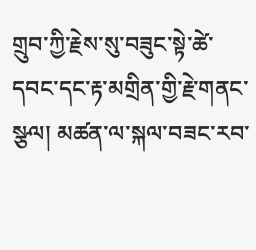གྲུབ་ཀྱི་རྗེས་སུ་བཟུང་སྟེ་ཚེ་དབང་དང་རྟ་མགྲིན་གྱི་རྗེ་གནང་སྩལ། མཚན་ལ་སྐལ་བཟང་རབ་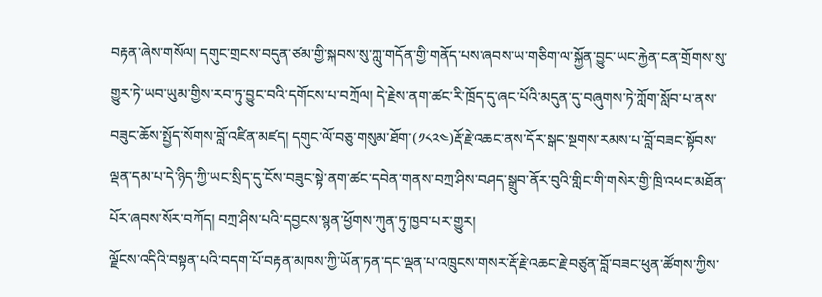བརྟན་ཞེས་གསོལ། དགུང་གྲངས་བདུན་ཙམ་གྱི་སྐབས་སུ་ཀླུ་གདོན་གྱི་གནོད་པས་ཞབས་ཡ་གཅིག་ལ་སྐྱོན་བྱུང་ཡང་རྐྱེན་ངན་གྲོགས་སུ་གྱུར་ཏེ་ཡབ་ཡུམ་གྱིས་རབ་ཏུ་བྱུང་བའི་དགོངས་པ་བཀྲོལ། དེ་རྗེས་ནག་ཚང་རི་ཁྲོད་དུ་ཞང་པོའི་མདུན་དུ་བཞུགས་ཏེ་ཀློག་སློབ་པ་ནས་བཟུང་ཆོས་སྤྱོད་སོགས་བློ་འཛིན་མཛད། དགུང་ལོ་བཅུ་གསུམ་ཐོག་(༡༨༢༤)རྡོ་རྗེ་འཆང་ནས་དོར་སྒང་སྔགས་རམས་པ་བློ་བཟང་སྟོབས་ལྡན་དམ་པ་དེ་ཉིད་ཀྱི་ཡང་སྲིད་དུ་ངོས་བཟུང་སྟེ་ནག་ཚང་དབེན་གནས་བཀྲ་ཤིས་བཤད་སྒྲུབ་ནོར་བུའི་གླིང་གི་གསེར་གྱི་ཁྲི་འཕང་མཐོན་པོར་ཞབས་སོར་བཀོད། བཀྲ་ཤིས་པའི་དབྱངས་སྙན་ཕྱོགས་ཀུན་ཏུ་ཁྱབ་པར་གྱུར།
ལྗོངས་འདིའི་བསྟན་པའི་བདག་པོ་བརྟན་མཁས་ཀྱི་ཡོན་ཏན་དང་ལྡན་པ་འཁྲུངས་གསར་རྡོ་རྗེ་འཆང་རྗེ་བཙུན་བློ་བཟང་ཕུན་ཚོགས་ཀྱིས་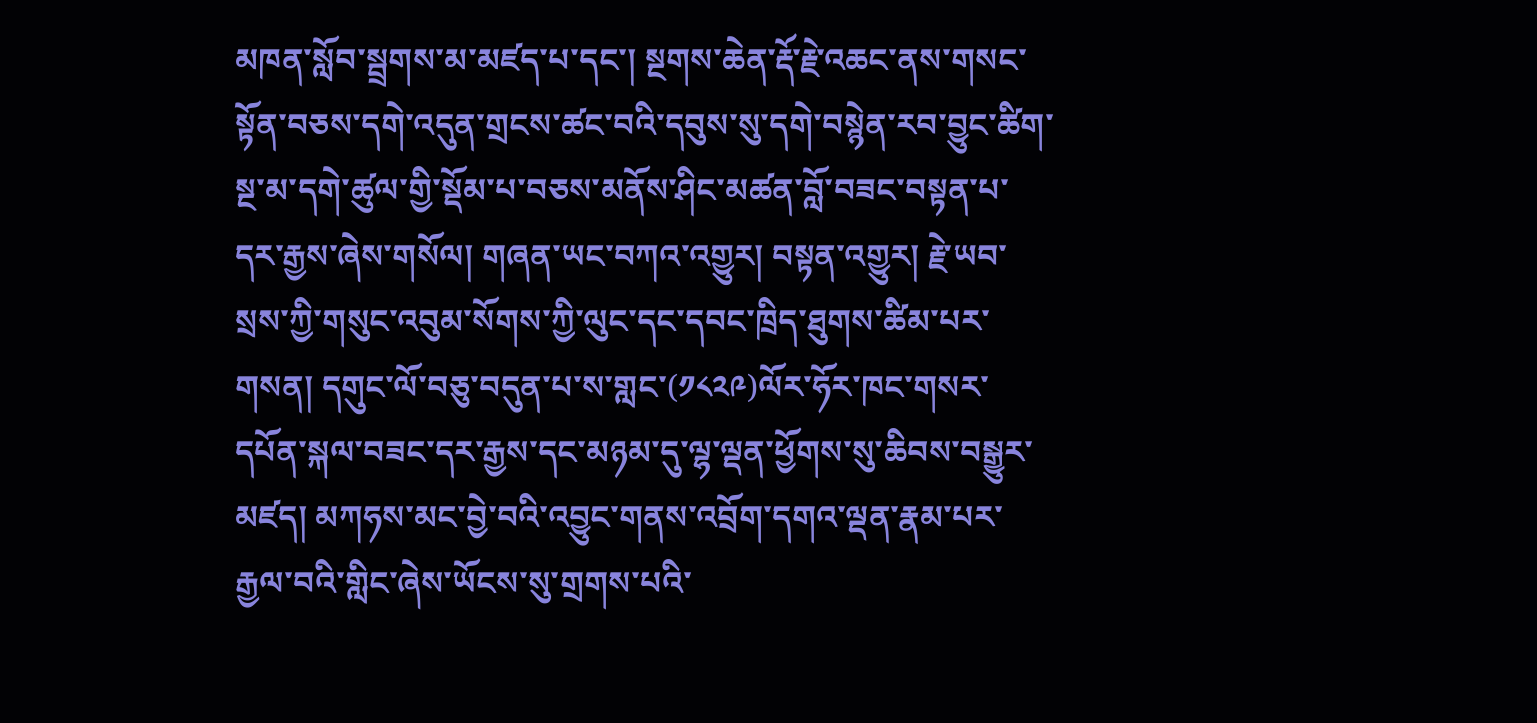མཁན་སློབ་སྦྲགས་མ་མཛད་པ་དང་། སྔགས་ཆེན་རྡོ་རྗེ་འཆང་ནས་གསང་སྟོན་བཅས་དགེ་འདུན་གྲངས་ཚང་བའི་དབུས་སུ་དགེ་བསྙེན་རབ་བྱུང་ཚིག་སྔ་མ་དགེ་ཚུལ་གྱི་སྡོམ་པ་བཅས་མནོས་ཤིང་མཚན་བློ་བཟང་བསྟན་པ་དར་རྒྱས་ཞེས་གསོལ། གཞན་ཡང་བཀའ་འགྱུར། བསྟན་འགྱུར། རྗེ་ཡབ་སྲས་ཀྱི་གསུང་འབུམ་སོགས་ཀྱི་ལུང་དང་དབང་ཁྲིད་ཐུགས་ཚིམ་པར་གསན། དགུང་ལོ་བཅུ་བདུན་པ་ས་གླང་(༡༨༢༩)ལོར་ཧོར་ཁང་གསར་དཔོན་སྐལ་བཟང་དར་རྒྱས་དང་མཉམ་དུ་ལྷ་ལྡན་ཕྱོགས་སུ་ཆིབས་བསྒྱུར་མཛད། མཀཧས་མང་བྱེ་བའི་འབྱུང་གནས་འབྲོག་དགའ་ལྡན་རྣམ་པར་རྒྱལ་བའི་གླིང་ཞེས་ཡོངས་སུ་གྲགས་པའི་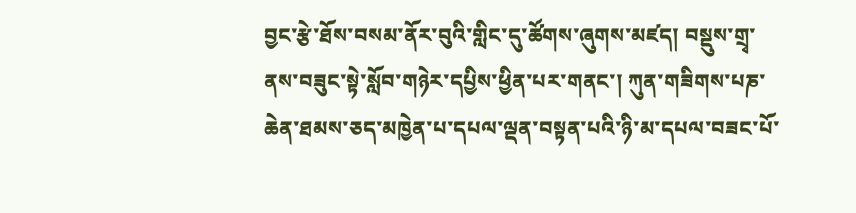བྱང་རྩེ་ཐོས་བསམ་ནོར་བུའི་གླིང་དུ་ཚོགས་ཞུགས་མཛད། བསྡུས་གྲྭ་ནས་བཟུང་སྟེ་སློབ་གཉེར་དཔྱིས་ཕྱིན་པར་གནང་། ཀུན་གཟིགས་པཎ་ཆེན་ཐམས་ཅད་མཁྱེན་པ་དཔལ་ལྡན་བསྟན་པའི་ཉི་མ་དཔལ་བཟང་པོ་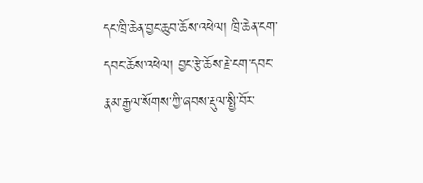དང་ཁྲི་ཆེན་བྱང་ཆུབ་ཆོས་འཕེལ། ཁྲི་ཆེན་ངག་དབང་ཆོས་འཕེལ། བྱང་རྩེ་ཆོས་རྗེ་ངག་དབང་རྣམ་རྒྱལ་སོགས་ཀྱི་ཞབས་རྡུལ་སྤྱི་བོར་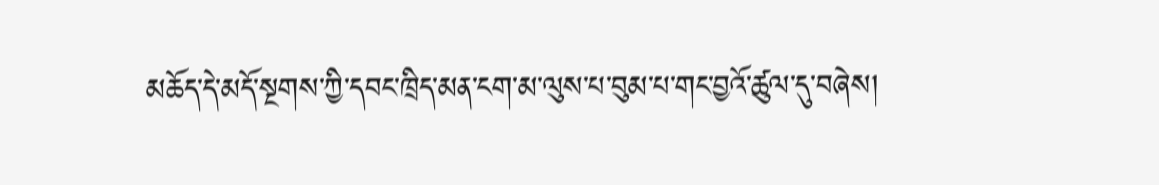མཆོད་དེ་མདོ་སྔགས་ཀྱི་དབང་ཁྲིད་མན་ངག་མ་ལུས་པ་བུམ་པ་གང་བྱའོ་ཚུལ་དུ་བཞེས།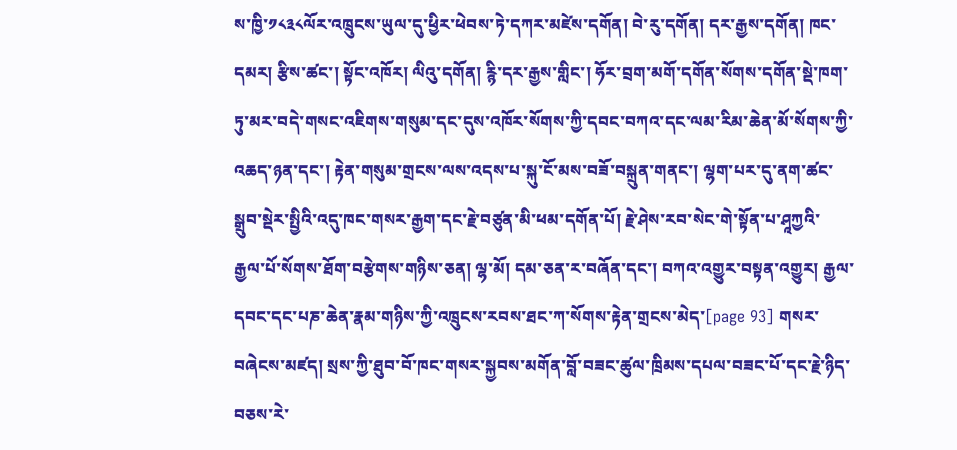ས་ཁྱི་༡༨༣༨ལོར་འཁྲུངས་ཡུལ་དུ་ཕྱིར་ཕེབས་ཏེ་དཀར་མཛེས་དགོན། བེ་རུ་དགོན། དར་རྒྱས་དགོན། ཁང་དམར། རྩིས་ཚང་། སྟོང་འཁོར། ལིའུ་དགོན། རྙི་དར་རྒྱས་གླིང་། ཧོར་བྲག་མགོ་དགོན་སོགས་དགོན་སྡེ་ཁག་ཏུ་མར་བདེ་གསང་འཇིགས་གསུམ་དང་དུས་འཁོར་སོགས་ཀྱི་དབང་བཀའ་དང་ལམ་རིམ་ཆེན་མོ་སོགས་ཀྱི་འཆད་ཉན་དང་། རྟེན་གསུམ་གྲངས་ལས་འདས་པ་སྐུ་ངོ་མས་བཟོ་བསྐྲུན་གནང་། ལྷག་པར་དུ་ནག་ཚང་སྒྲུབ་སྡེར་སྤྱིའི་འདུ་ཁང་གསར་རྒྱག་དང་རྗེ་བཙུན་མི་ཕམ་དགོན་པོ། རྗེ་ཤེས་རབ་སེང་གེ་སྟོན་པ་ཤཱཀྱའི་རྒྱལ་པོ་སོགས་ཐོག་བརྩེགས་གཉིས་ཅན། ལྷ་མོ། དམ་ཅན་ར་བཞོན་དང་། བཀའ་འགྱུར་བསྟན་འགྱུར། རྒྱལ་དབང་དང་པཎ་ཆེན་རྣམ་གཉིས་ཀྱི་འཁྲུངས་རབས་ཐང་ཀ་སོགས་རྟེན་གྲངས་མེད་[page 93] གསར་བཞེངས་མཛད། སྲས་ཀྱི་ཐུབ་བོ་ཁང་གསར་སྐྱབས་མགོན་བློ་བཟང་ཚུལ་ཁྲིམས་དཔལ་བཟང་པོ་དང་རྗེ་ཉིད་བཅས་རེ་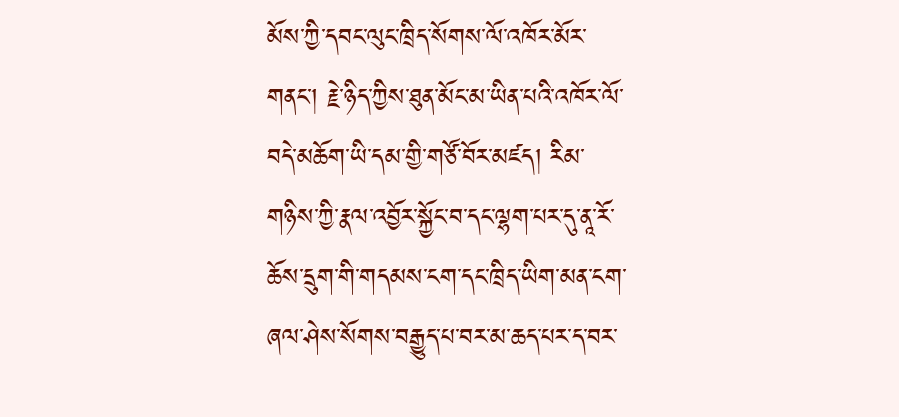མོས་ཀྱི་དབང་ལུང་ཁྲིད་སོགས་ལོ་འཁོར་མོར་གནང་། རྗེ་ཉིད་ཀྱིས་ཐུན་མོང་མ་ཡིན་པའི་འཁོར་ལོ་བདེ་མཆོག་ཡི་དམ་གྱི་གཙོ་བོར་མཛད། རིམ་གཉིས་ཀྱི་རྣལ་འབྱོར་སྐྱོང་བ་དང་ལྷག་པར་དུ་ནཱ་རོ་ཆོས་དྲུག་གི་གདམས་ངག་དང་ཁྲིད་ཡིག་མན་ངག་ཞལ་ཤེས་སོགས་བརྒྱུད་པ་བར་མ་ཆད་པར་ད་བར་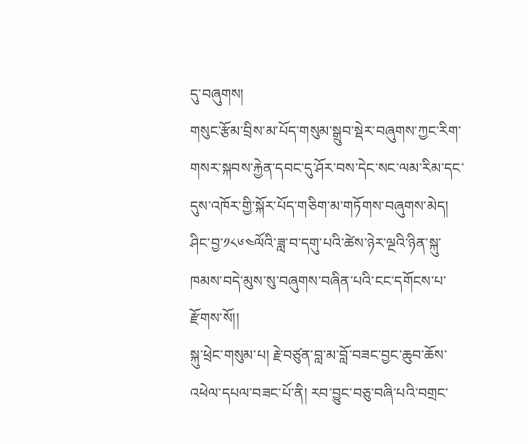དུ་བཞུགས།
གསུང་རྩོམ་བྲིས་མ་པོད་གསུམ་སྒྲུབ་སྡེར་བཞུགས་ཀྱང་རིག་གསར་སྐབས་རྐྱེན་དབང་དུ་ཤོར་བས་དེང་སང་ལམ་རིམ་དང་དུས་འཁོར་གྱི་སྐོར་པོད་གཅིག་མ་གཏོགས་བཞུགས་མེད། ཤིང་བྱ་༡༨༦༤ལོའི་ཟླ་བ་དགུ་པའི་ཚེས་ཉེར་ལྔའི་ཉིན་སྐུ་ཁམས་བདེ་མུས་སུ་བཞུགས་བཞིན་པའི་ངང་དགོངས་པ་རྫོགས་སོ།།
སྐུ་ཕྲེང་གསུམ་པ། རྗེ་བཙུན་བླ་མ་བློ་བཟང་བྱང་ཆུབ་ཆོས་འཕེལ་དཔལ་བཟང་པོ་ནི། རབ་བྱུང་བཅུ་བཞི་པའི་བགྲང་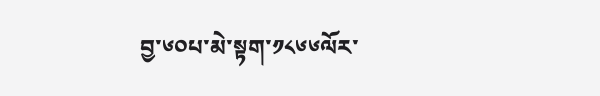བྱ་༦༠པ་མེ་སྟག་༡༨༦༦ལོར་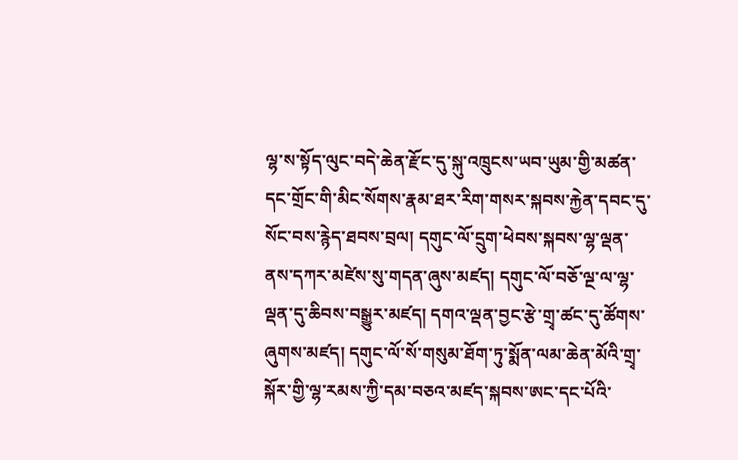ལྷ་ས་སྟོད་ལུང་བདེ་ཆེན་རྫོང་དུ་སྐུ་འཁྲུངས་ཡབ་ཡུམ་གྱི་མཚན་དང་གྲོང་གི་མིང་སོགས་རྣམ་ཐར་རིག་གསར་སྐབས་རྐྱེན་དབང་དུ་སོང་བས་རྙེད་ཐབས་བྲལ། དགུང་ལོ་དྲུག་ཕེབས་སྐབས་ལྷ་ལྡན་ནས་དཀར་མཛེས་སུ་གདན་ཞུས་མཛད། དགུང་ལོ་བཅོ་ལྔ་ལ་ལྷ་ལྡན་དུ་ཆིབས་བསྒྱུར་མཛད། དགའ་ལྡན་བྱང་རྩེ་གྲྭ་ཚང་དུ་ཚོགས་ཞུགས་མཛད། དགུང་ལོ་སོ་གསུམ་ཐོག་ཏུ་སྨོན་ལམ་ཆེན་མོའི་གྲྭ་སྐོར་གྱི་ལྷ་རམས་ཀྱི་དམ་བཅའ་མཛད་སྐབས་ཨང་དང་པོའི་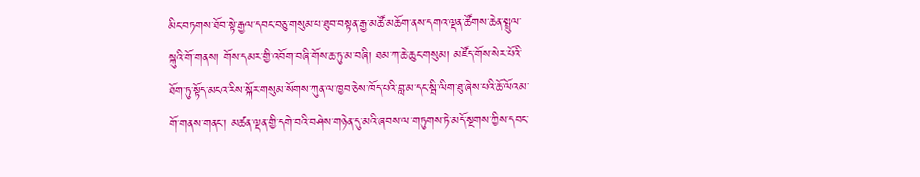མིང་བཏགས་ཐོབ་སྟེ་རྒྱལ་དབང་བཅུ་གསུམ་པ་ཐུབ་བསྟན་རྒྱ་མཚོ་མཆོག་ནས་དགའ་ལྡན་ཚོགས་ཆེན་སྤྲུལ་སྐུའི་གོ་གནས། གོས་དམར་གྱི་འབོག་བཞི་གོས་ཆ་ཏུ་མ་བཞི། ཐམ་ཀ་ཆེ་ཆུང་གསུམ། མཛོད་གོས་སེར་པོའི་ཐོག་ཏུ་སྟོད་མངའ་རིས་སྐོར་གསུམ་སོགས་ཀུན་ལ་ཁྱབ་ཅེས་ཁོད་པའི་བླ་མ་དང་སྦི་ལིག་ཐུ་ཞེས་པའི་ཆོ་ལོའམ་གོ་གནས་གནང་། མཚན་ལྡན་གྱི་དགེ་བའི་བཤེས་གཉེན་དུ་མའི་ཞབས་ལ་གཏུགས་ཏེ་མདོ་སྔགས་ཀྱིས་དབང་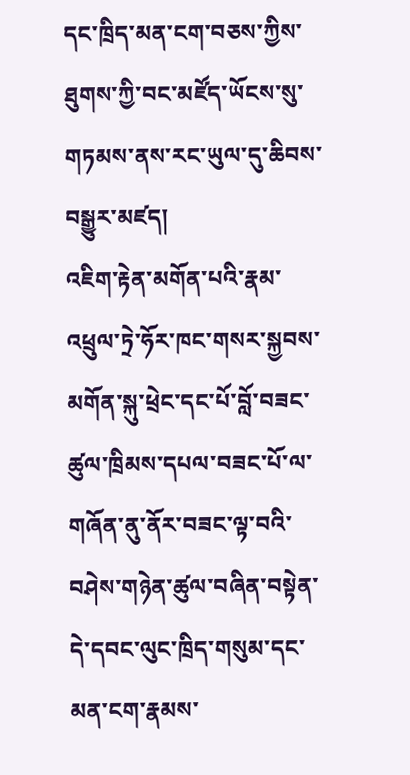དང་ཁྲིད་མན་ངག་བཅས་ཀྱིས་ཐུགས་ཀྱི་བང་མཛོད་ཡོངས་སུ་གཏམས་ནས་རང་ཡུལ་དུ་ཆིབས་བསྒྱུར་མཛད།
འཇིག་རྟེན་མགོན་པའི་རྣམ་འཕྲུལ་ཏྲེ་ཧོར་ཁང་གསར་སྐྱབས་མགོན་སྐུ་ཕྲེང་དང་པོ་བློ་བཟང་ཚུལ་ཁྲིམས་དཔལ་བཟང་པོ་ལ་གཞོན་ནུ་ནོར་བཟང་ལྟ་བའི་བཤེས་གཉེན་ཚུལ་བཞིན་བསྟེན་དེ་དབང་ལུང་ཁྲིད་གསུམ་དང་མན་ངག་རྣམས་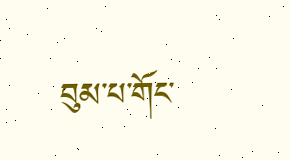བུམ་པ་གོང་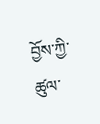བྱོས་ཀྱི་ཚུལ་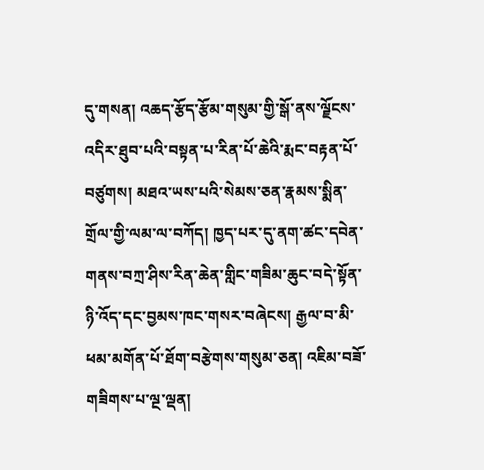དུ་གསན། འཆད་རྩོད་རྩོམ་གསུམ་གྱི་སྒོ་ནས་ལྗོངས་འདིར་ཐུབ་པའི་བསྟན་པ་རིན་པོ་ཆེའི་རྨང་བརྟན་པོ་བཙུགས། མཐའ་ཡས་པའི་སེམས་ཅན་རྣམས་སྨིན་གྲོལ་གྱི་ལམ་ལ་བཀོད། ཁྱད་པར་དུ་ནག་ཚང་དབེན་གནས་བཀྲ་ཤིས་རིན་ཆེན་གླིང་གཟིམ་ཆུང་བདེ་སྟོན་ཉི་འོད་དང་བྱམས་ཁང་གསར་བཞེངས། རྒྱལ་བ་མི་ཕམ་མགོན་པོ་ཐོག་བརྩེགས་གསུམ་ཅན། འཇིམ་བཟོ་གཟིགས་པ་ལྔ་ལྡན།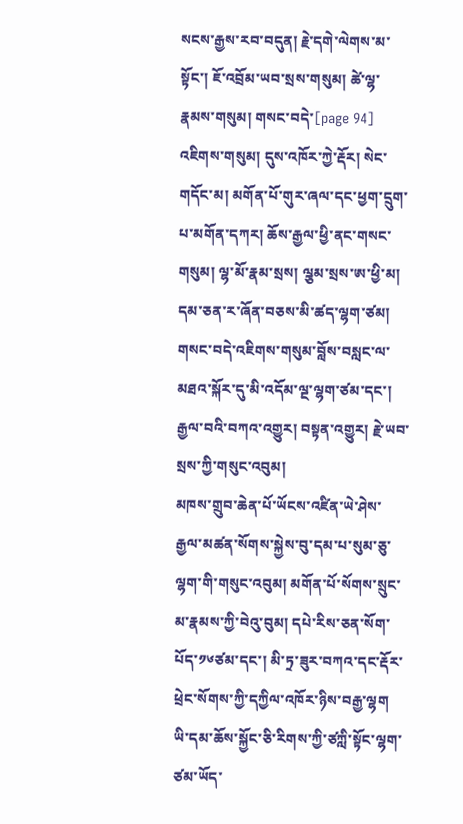སངས་རྒྱས་རབ་བདུན། རྗེ་དགེ་ལེགས་མ་སྟོང་། ཇོ་འབྲོམ་ཡབ་སྲས་གསུམ། ཚེ་ལྷ་རྣམས་གསུམ། གསང་བདེ་[page 94] འཇིགས་གསུམ། དུས་འཁོར་ཀྱེ་རྡོར། སེང་གདོང་མ། མགོན་པོ་གུར་ཞལ་དང་ཕྱག་དྲུག་པ་མགོན་དཀར། ཆོས་རྒྱལ་ཕྱི་ནང་གསང་གསུམ། ལྷ་མོ་རྣམ་སྲས། ལྕམ་སྲས་ཨ་ཕྱི་མ། དམ་ཅན་ར་ཞོན་བཅས་མི་ཚད་ལྷག་ཙམ། གསང་བདེ་འཇིགས་གསུམ་བློས་བསླང་ལ་མཐའ་སྐོར་དུ་མི་འདོམ་ལྔ་ལྷག་ཙམ་དང་། རྒྱལ་བའི་བཀའ་འགྱུར། བསྟན་འགྱུར། རྗེ་ཡབ་སྲས་ཀྱི་གསུང་འབུམ།
མཁས་གྲུབ་ཆེན་པོ་ཡོངས་འཛིན་ཡེ་ཤེས་རྒྱལ་མཚན་སོགས་སྐྱེས་བུ་དམ་པ་སུམ་ཅུ་ལྷག་གི་གསུང་འབུམ། མགོན་པོ་སོགས་སྲུང་མ་རྣམས་ཀྱི་བེའུ་བུམ། དཔེ་རིས་ཅན་སོག་པོད་༡༦ཙམ་དང་། མི་ཏྲ་ཟུར་བཀའ་དང་རྡོར་ཕྲེང་སོགས་ཀྱི་དཀྱིལ་འཁོར་ཉིས་བརྒྱ་ལྷག ཡི་དམ་ཆོས་སྐྱོང་ཅི་རིགས་ཀྱི་ཙཀླི་སྟོང་ལྷག་ཙམ་ཡོད་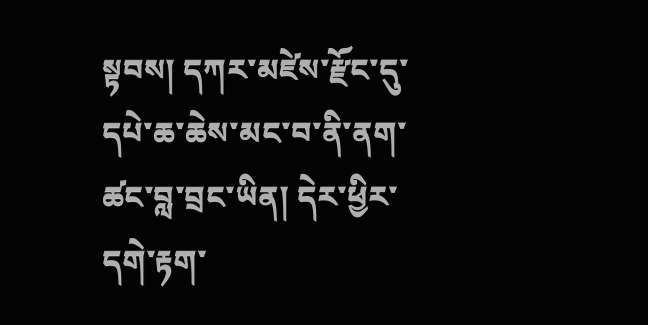སྟབས། དཀར་མཛེས་རྫོང་དུ་དཔེ་ཆ་ཆེས་མང་བ་ནི་ནག་ཚང་བླ་བྲང་ཡིན། དེར་ཕྱིར་དགེ་རྟག་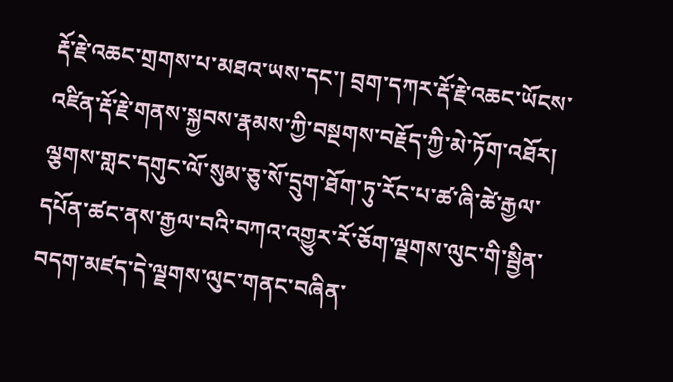རྡོ་རྗེ་འཆང་གྲགས་པ་མཐའ་ཡས་དང་། བྲག་དཀར་རྡོ་རྗེ་འཆང་ཡོངས་འཛིན་རྡོ་རྗེ་གནས་སྐྱབས་རྣམས་ཀྱི་བསྔགས་བརྗོད་ཀྱི་མེ་ཏོག་འཐོར། ལྕགས་གླང་དགུང་ལོ་སུམ་ཅུ་སོ་དྲུག་ཐོག་ཏུ་རོང་པ་ཚ་ཞི་ཚེ་རྒྱལ་དཔོན་ཚང་ནས་རྒྱལ་བའི་བཀའ་འགྱུར་རོ་ཅོག་ལྗགས་ལུང་གི་སྦྱིན་བདག་མཛད་དེ་ལྗགས་ལུང་གནང་བཞིན་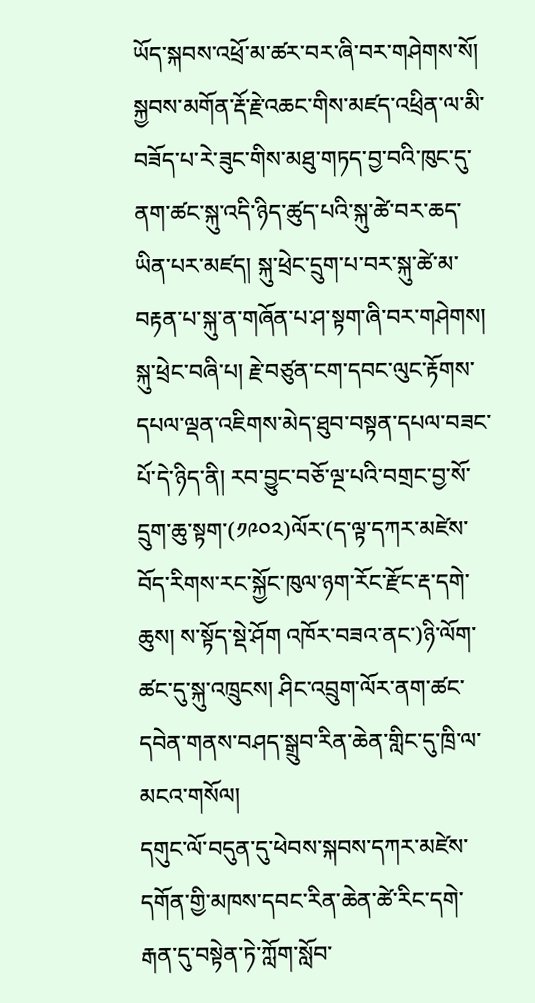ཡོད་སྐབས་འཕྲོ་མ་ཚར་བར་ཞི་བར་གཤེགས་སོ། སྐྱབས་མགོན་རྡོ་རྗེ་འཆང་གིས་མཛད་འཕྲིན་ལ་མི་བཟོད་པ་རེ་ཟུང་གིས་མཐུ་གཏད་བྱ་བའི་ཁུང་དུ་ནག་ཚང་སྐུ་འདི་ཉིད་ཚུད་པའི་སྐུ་ཚེ་བར་ཆད་ཡིན་པར་མཛད། སྐུ་ཕྲེང་དྲུག་པ་བར་སྐུ་ཚེ་མ་བརྟན་པ་སྐུ་ན་གཞོན་པ་ཤ་སྟག་ཞི་བར་གཤེགས།
སྐུ་ཕྲེང་བཞི་པ། རྗེ་བཙུན་ངག་དབང་ལུང་རྟོགས་དཔལ་ལྡན་འཇིགས་མེད་ཐུབ་བསྟན་དཔལ་བཟང་པོ་དེ་ཉིད་ནི། རབ་བྱུང་བཅོ་ལྔ་པའི་བགྲང་བྱ་སོ་དྲུག་ཆུ་སྟག་(༡༩༠༢)ལོར་(ད་ལྟ་དཀར་མཛེས་བོད་རིགས་རང་སྐྱོང་ཁུལ་ཉག་རོང་རྫོང་རྡ་དགེ་ཆུས། ས་སྟོད་སྡེ་ཤོག འཁོར་བཟའ་ནང་)ཉི་ལོག་ཚང་དུ་སྐུ་འཁྲུངས། ཤིང་འབྲུག་ལོར་ནག་ཚང་དབེན་གནས་བཤད་སྒྲུབ་རིན་ཆེན་གླིང་དུ་ཁྲི་ལ་མངའ་གསོལ།
དགུང་ལོ་བདུན་དུ་ཕེབས་སྐབས་དཀར་མཛེས་དགོན་གྱི་མཁས་དབང་རིན་ཆེན་ཚེ་རིང་དགེ་རྒན་དུ་བསྟེན་ཏེ་ཀློག་སློབ་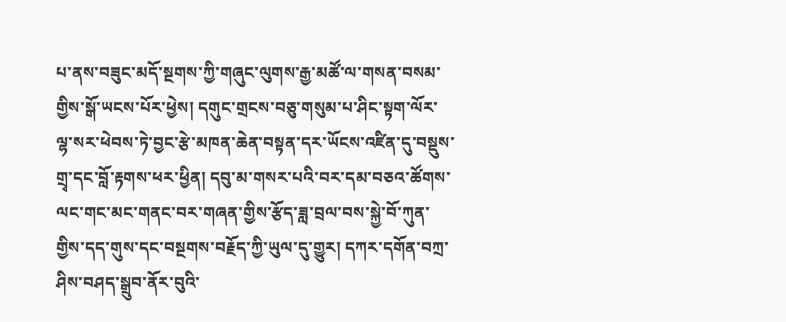པ་ནས་བཟུང་མདོ་སྔགས་ཀྱི་གཞུང་ལུགས་རྒྱ་མཚོ་ལ་གསན་བསམ་གྱིས་སྒོ་ཡངས་པོར་ཕྱེས། དགུང་གྲངས་བཅུ་གསུམ་པ་ཤིང་སྟག་ལོར་ལྷ་སར་ཕེབས་ཏེ་བྱང་རྩེ་མཁན་ཆེན་བསྟན་དར་ཡོངས་འཛིན་དུ་བསྡུས་གྲྭ་དང་བློ་རྟགས་ཕར་ཕྱིན། དབུ་མ་གསར་པའི་བར་དམ་བཅའ་ཚོགས་ལང་གང་མང་གནང་བར་གཞན་གྱིས་རྩོད་ཟླ་བྲལ་བས་སྐྱེ་བོ་ཀུན་གྱིས་དད་གུས་དང་བསྔགས་བརྗོད་ཀྱི་ཡུལ་དུ་གྱུར། དཀར་དགོན་བཀྲ་ཤིས་བཤད་སྒྲུབ་ནོར་བུའི་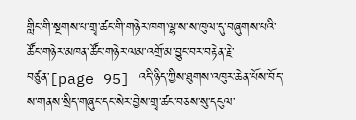གླིང་གི་སྔགས་པ་གྲྭ་ཚང་གི་གཉེར་ཁག་ལྷ་ས་ས་ཁུལ་དུ་བཞུགས་པའི་ཚོང་གཉེར་མཁན་ཚོང་གཉེར་ལམ་འགྲོ་མ་བྱུང་བར་བརྟེན་རྗེ་བཙུན་[page 95] འདི་ཉིད་ཀྱིས་ཐུགས་འཁུར་ཆེན་པོས་བོད་ས་གནས་སྲིད་གཞུང་དང་སེར་བྱེས་གྲྭ་ཚང་བཅས་སུ་དངུལ་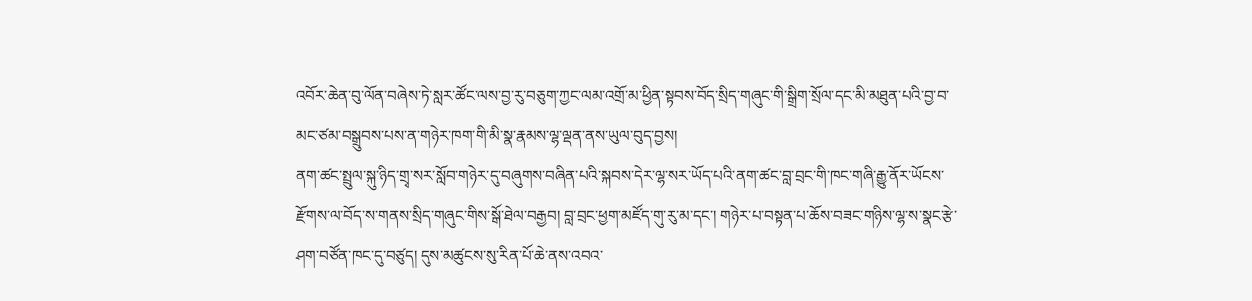འབོར་ཆེན་བུ་ལོན་བཞེས་ཏེ་སླར་ཚོང་ལས་བྱ་རུ་བཅུག་ཀྱང་ལམ་འགྲོ་མ་ཕྱིན་སྟབས་བོད་སྲིད་གཞུང་གི་སྒྲིག་སྲོལ་དང་མི་མཐུན་པའི་བྱ་བ་མང་ཙམ་བསྒྲུབས་པས་ན་གཉེར་ཁག་གི་མི་སྣ་རྣམས་ལྷ་ལྡན་ནས་ཡུལ་བུད་བྱས།
ནག་ཚང་སྤྲུལ་སྐུ་ཉིད་གྲྭ་སར་སློབ་གཉེར་དུ་བཞུགས་བཞིན་པའི་སྐབས་དེར་ལྷ་སར་ཡོད་པའི་ནག་ཚང་བླ་བྲང་གི་ཁང་གཞི་རྒྱུ་ནོར་ཡོངས་རྫོགས་ལ་བོད་ས་གནས་སྲིད་གཞུང་གིས་སྒོ་ཐེལ་བརྒྱབ། བླ་བྲང་ཕྱག་མཛོད་གུ་རུ་མ་དང་། གཉེར་པ་བསྟན་པ་ཆོས་བཟང་གཉིས་ལྷ་ས་སྣང་རྩེ་ཤག་བཙོན་ཁང་དུ་བཙུད། དུས་མཚུངས་སུ་རིན་པོ་ཆེ་ནས་འབའ་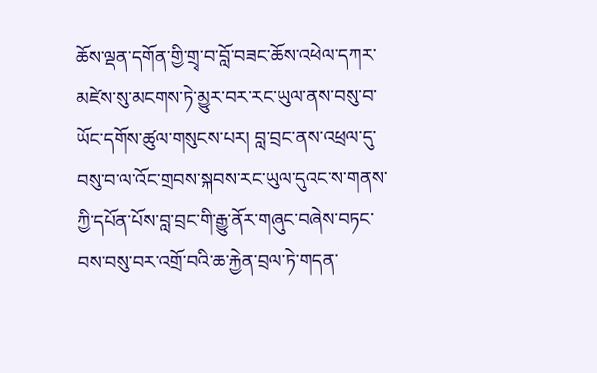ཆོས་ལྡན་དགོན་གྱི་གྲྭ་བ་བློ་བཟང་ཆོས་འཕེལ་དཀར་མཛེས་སུ་མངགས་ཏེ་མྱུར་བར་རང་ཡུལ་ནས་བསུ་བ་ཡོང་དགོས་ཚུལ་གསུངས་པར། བླ་བྲང་ནས་འཕྲལ་དུ་བསུ་བ་ལ་འོང་གྲབས་སྐབས་རང་ཡུལ་དུའང་ས་གནས་ཀྱི་དཔོན་པོས་བླ་བྲང་གི་རྒྱུ་ནོར་གཞུང་བཞེས་བཏང་བས་བསུ་བར་འགྲོ་བའི་ཆ་རྐྱེན་བྲལ་ཏེ་གདན་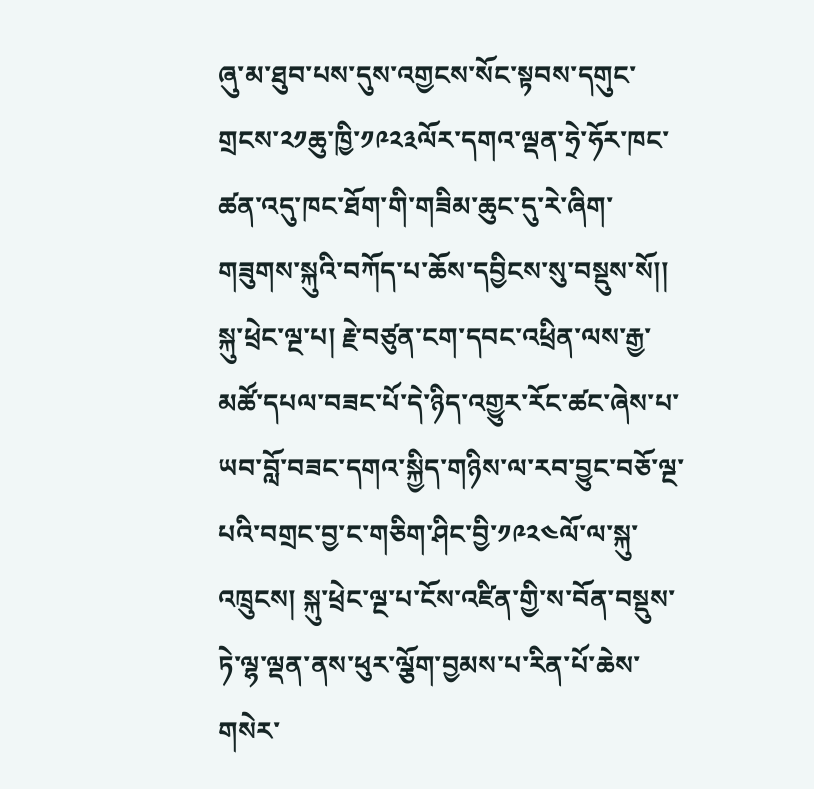ཞུ་མ་ཐུབ་པས་དུས་འགྱངས་སོང་སྟབས་དགུང་གྲངས་༢༡ཆུ་ཁྱི་༡༩༢༣ལོར་དགའ་ལྡན་ཧྲེ་ཧོར་ཁང་ཚན་འདུ་ཁང་ཐོག་གི་གཟིམ་ཆུང་དུ་རེ་ཞིག་གཟུགས་སྐུའི་བཀོད་པ་ཆོས་དབྱིངས་སུ་བསྡུས་སོ།།
སྐུ་ཕྲེང་ལྔ་པ། རྗེ་བཙུན་ངག་དབང་འཕྲིན་ལས་རྒྱ་མཚོ་དཔལ་བཟང་པོ་དེ་ཉིད་འགྱུར་རོང་ཚང་ཞེས་པ་ཡབ་བློ་བཟང་དགའ་སྐྱིད་གཉིས་ལ་རབ་བྱུང་བཅོ་ལྔ་པའི་བགྲང་བྱ་ང་གཅིག་ཤིང་བྱི་༡༩༢༤ལོ་ལ་སྐུ་འཁྲུངས། སྐུ་ཕྲེང་ལྔ་པ་ངོས་འཛིན་གྱི་ས་བོན་བསྡུས་ཏེ་ལྷ་ལྡན་ནས་ཕུར་ལྕོག་བྱམས་པ་རིན་པོ་ཆེས་གསེར་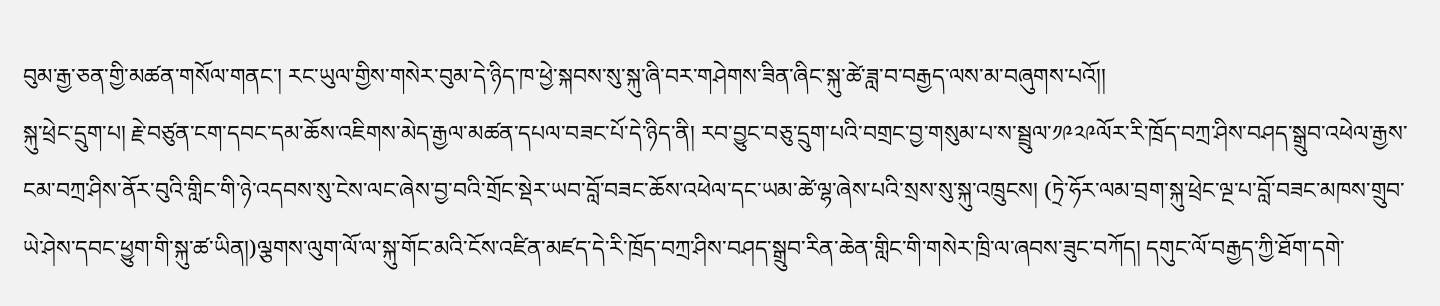བུམ་རྒྱ་ཅན་གྱི་མཚན་གསོལ་གནང་། རང་ཡུལ་གྱིས་གསེར་བུམ་དེ་ཉིད་ཁ་ཕྱེ་སྐབས་སུ་སྐུ་ཞི་བར་གཤེགས་ཟིན་ཞིང་སྐུ་ཚེ་ཟླ་བ་བརྒྱད་ལས་མ་བཞུགས་པའོ།།
སྐུ་ཕྲེང་དྲུག་པ། རྗེ་བཙུན་ངག་དབང་དམ་ཆོས་འཇིགས་མེད་རྒྱལ་མཚན་དཔལ་བཟང་པོ་དེ་ཉིད་ནི། རབ་བྱུང་བཅུ་དྲུག་པའི་བགྲང་བྱ་གསུམ་པ་ས་སྦྲུལ་༡༩༢༩ལོར་རི་ཁྲོད་བཀྲ་ཤིས་བཤད་སྒྲུབ་འཕེལ་རྒྱས་ངམ་བཀྲ་ཤིས་ནོར་བུའི་གླིང་གི་ཉེ་འདབས་སུ་ངེས་ལང་ཞེས་བྱ་བའི་གྲོང་སྡེར་ཡབ་བློ་བཟང་ཆོས་འཕེལ་དང་ཡམ་ཚེ་ལྷ་ཞེས་པའི་སྲས་སུ་སྐུ་འཁྲུངས། (ཏྲེ་ཧོར་ལམ་བྲག་སྐུ་ཕྲེང་ལྔ་པ་བློ་བཟང་མཁས་གྲུབ་ཡེ་ཤེས་དབང་ཕྱུག་གི་སྐུ་ཚ་ཡིན།)ལྕགས་ལུག་ལོ་ལ་སྐུ་གོང་མའི་ངོས་འཛིན་མཛད་དེ་རི་ཁྲོད་བཀྲ་ཤིས་བཤད་སྒྲུབ་རིན་ཆེན་གླིང་གི་གསེར་ཁྲི་ལ་ཞབས་ཟུང་བཀོད། དགུང་ལོ་བརྒྱད་ཀྱི་ཐོག་དགེ་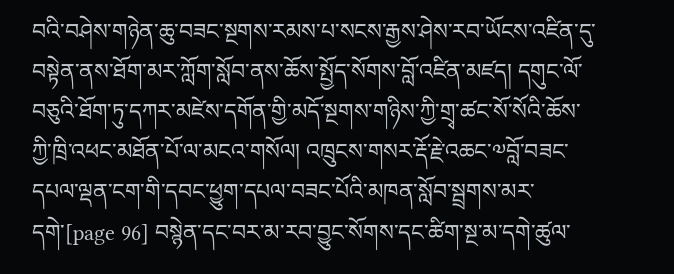བའི་བཤེས་གཉེན་ཆུ་བཟང་སྔགས་རམས་པ་སངས་རྒྱས་ཤེས་རབ་ཡོངས་འཛིན་དུ་བསྟེན་ནས་ཐོག་མར་ཀློག་སློབ་ནས་ཆོས་སྤྱོད་སོགས་བློ་འཛིན་མཛད། དགུང་ལོ་བཅུའི་ཐོག་ཏུ་དཀར་མཛེས་དགོན་གྱི་མདོ་སྔགས་གཉིས་ཀྱི་གྲྭ་ཚང་སོ་སོའི་ཆོས་ཀྱི་ཁྲི་འཕང་མཐོན་པོ་ལ་མངའ་གསོལ། འཁྲུངས་གསར་རྡོ་རྗེ་འཆང་༧བློ་བཟང་དཔལ་ལྡན་ངག་གི་དབང་ཕྱུག་དཔལ་བཟང་པོའི་མཁན་སློབ་སྦྲགས་མར་དགེ་[page 96] བསྙེན་དང་བར་མ་རབ་བྱུང་སོགས་དང་ཚིག་སྔ་མ་དགེ་ཚུལ་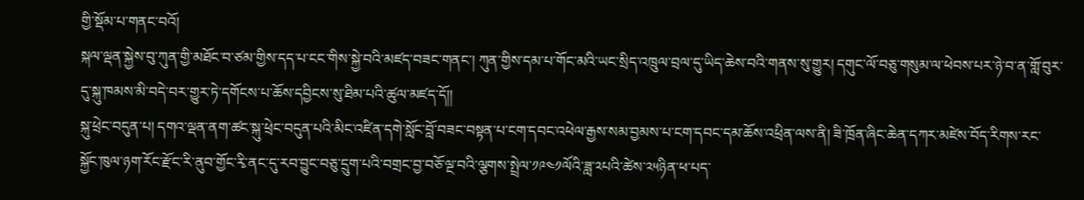གྱི་སྡོམ་པ་གནང་བའོ།
སྐལ་ལྡན་སྐྱེས་བུ་ཀུན་གྱི་མཐོང་བ་ཙམ་གྱིས་དད་པ་ངང་གིས་སྐྱེ་བའི་མཛད་བཟང་གནང་། ཀུན་གྱིས་དམ་པ་གོང་མའི་ཡང་སྲིད་འཁྲུལ་བྲལ་དུ་ཡིད་ཆེས་བའི་གནས་སུ་གྱུར། དགུང་ལོ་བཅུ་གསུམ་ལ་ཕེབས་པར་ཉེ་བ་ན་གློ་བུར་དུ་སྐུ་ཁམས་མི་བདེ་བར་གྱུར་ཏེ་དགོངས་པ་ཆོས་དབྱིངས་སུ་ཐིམ་པའི་ཚུལ་མཛད་དོ།།
སྐུ་ཕྲེང་བདུན་པ། དགའ་ལྡན་ནག་ཚང་སྐུ་ཕྲེང་བདུན་པའི་མིང་འཛིན་དགེ་སློང་བློ་བཟང་བསྟན་པ་ངག་དབང་འཕེལ་རྒྱས་སམ་བྱམས་པ་ངག་དབང་དམ་ཆོས་འཕྲིན་ལས་ནི། ཟི་ཁྲོན་ཞིང་ཆེན་དཀར་མཛེས་བོད་རིགས་རང་སྐྱོང་ཁུལ་ཉག་རོང་རྫོང་རི་ནུབ་གྱོང་རྭི་ནང་དུ་རབ་བྱུང་བཅུ་དྲུག་པའི་བགྲང་བྱ་བཅོ་ལྔ་བའི་ལྕགས་སྤྲེལ་༡༩༤༡ལོའི་ཟླ་༢པའི་ཚེས་༢༥ཉིན་ཕ་པད་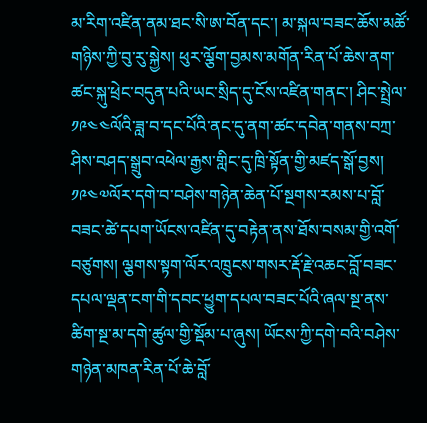མ་རིག་འཛིན་ནམ་ཐང་སི་ཨ་བོན་དང་། མ་སྐལ་བཟང་ཆོས་མཚོ་གཉིས་ཀྱི་བུ་རུ་སྐྱེས། ཕུར་ལྕོག་བྱམས་མགོན་རིན་པོ་ཆེས་ནག་ཚང་སྐུ་ཕྲེང་བདུན་པའི་ཡང་སྲིད་དུ་ངོས་འཛིན་གནང་། ཤིང་སྤྲེལ་༡༩༤༤ལོའི་ཟླ་བ་དང་པོའི་ནང་དུ་ནག་ཚང་དབེན་གནས་བཀྲ་ཤིས་བཤད་སྒྲུབ་འཕེལ་རྒྱས་གླིང་དུ་ཁྲི་སྟོན་གྱི་མཛད་སྒོ་བྱས། ༡༩༤༧ལོར་དགེ་བ་བཤེས་གཉེན་ཆེན་པོ་སྔགས་རམས་པ་བློ་བཟང་ཚེ་དཔག་ཡོངས་འཛིན་དུ་བརྟེན་ནས་ཐོས་བསམ་གྱི་འགོ་བཙུགས། ལྕགས་སྟག་ལོར་འཁྲུངས་གསར་རྡོ་རྗེ་འཆང་བློ་བཟང་དཔལ་ལྡན་ངག་གི་དབང་ཕྱུག་དཔལ་བཟང་པོའི་ཞལ་སྔ་ནས་ཚིག་སྔ་མ་དགེ་ཚུལ་གྱི་སྡོམ་པ་ཞུས། ཡོངས་ཀྱི་དགེ་བའི་བཤེས་གཉེན་མཁན་རིན་པོ་ཆེ་བློ་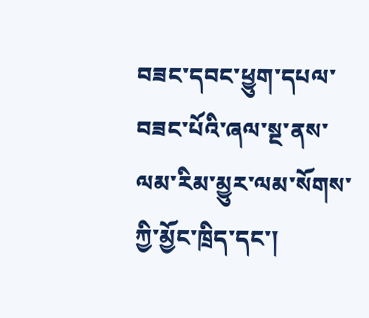བཟང་དབང་ཕྱུག་དཔལ་བཟང་པོའི་ཞལ་སྔ་ནས་ལམ་རིམ་མྱུར་ལམ་སོགས་ཀྱི་མྱོང་ཁྲིད་དང་།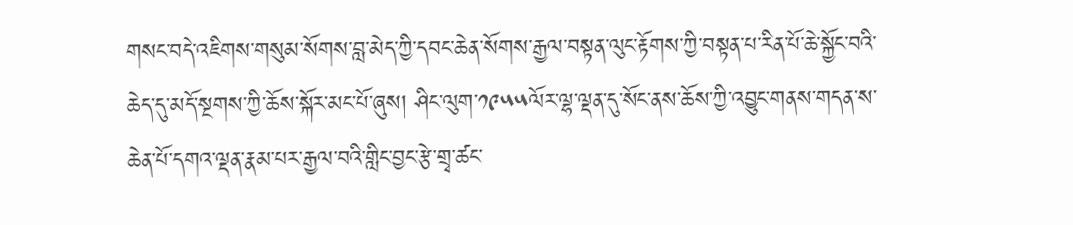གསང་བདེ་འཇིགས་གསུམ་སོགས་བླ་མེད་ཀྱི་དབང་ཆེན་སོགས་རྒྱལ་བསྟན་ལུང་རྟོགས་ཀྱི་བསྟན་པ་རིན་པོ་ཆེ་སྐྱོང་བའི་ཆེད་དུ་མདོ་སྔགས་ཀྱི་ཆོས་སྐོར་མང་པོ་ཞུས། ཤིང་ལུག་༡༩༥༥ལོར་ལྷ་ལྡན་དུ་སོང་ནས་ཆོས་ཀྱི་འབྱུང་གནས་གདན་ས་ཆེན་པོ་དགའ་ལྡན་རྣམ་པར་རྒྱལ་བའི་གླིང་བྱང་རྩེ་གྲྭ་ཚང་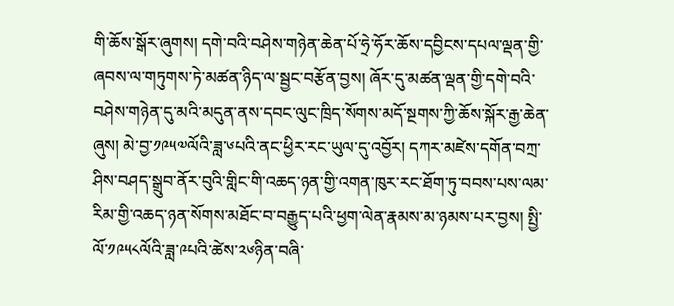གི་ཆོས་སྒོར་ཞུགས། དགེ་བའི་བཤེས་གཉེན་ཆེན་པོ་ཧྲེ་ཧོར་ཆོས་དབྱིངས་དཔལ་ལྡན་གྱི་ཞབས་ལ་གཏུགས་ཏེ་མཚན་ཉིད་ལ་སྦྱང་བརྩོན་བྱས། ཞོར་དུ་མཚན་ལྡན་གྱི་དགེ་བའི་བཤེས་གཉེན་དུ་མའི་མདུན་ནས་དབང་ལུང་ཁྲིད་སོགས་མདོ་སྔགས་ཀྱི་ཆོས་སྐོར་རྒྱ་ཆེན་ཞུས། མེ་བྱ་༡༩༥༧ལོའི་ཟླ་༦པའི་ནང་ཕྱིར་རང་ཡུལ་དུ་འབྱོར། དཀར་མཛེས་དགོན་བཀྲ་ཤིས་བཤད་སྒྲུབ་ནོར་བུའི་གླིང་གི་འཆད་ཉན་གྱི་འགན་ཁུར་རང་ཐོག་ཏུ་བབས་པས་ལམ་རིམ་གྱི་འཆད་ཉན་སོགས་མཐོང་བ་བརྒྱུད་པའི་ཕྱག་ལེན་རྣམས་མ་ཉམས་པར་བྱས། སྤྱི་ལོ་༡༩༥༨ལོའི་ཟླ་༩པའི་ཚེས་༢༦ཉིན་བཞི་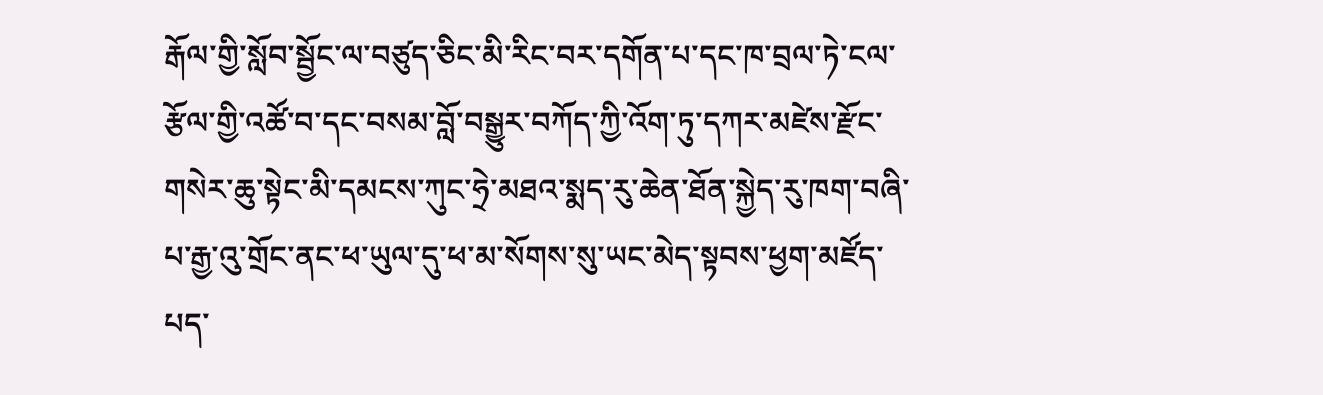རྒོལ་གྱི་སློབ་སྦྱོང་ལ་བཙུད་ཅིང་མི་རིང་བར་དགོན་པ་དང་ཁ་བྲལ་ཏེ་ངལ་རྩོལ་གྱི་འཚོ་བ་དང་བསམ་བློ་བསྒྱུར་བཀོད་ཀྱི་འོག་ཏུ་དཀར་མཛེས་རྫོང་གསེར་ཆུ་སྟེང་མི་དམངས་ཀུང་ཧྲེ་མཐའ་སྨད་རུ་ཆེན་ཐོན་སྐྱེད་རུ་ཁག་བཞི་པ་རྒྱ་འུ་གྲོང་ནང་ཕ་ཡུལ་དུ་ཕ་མ་སོགས་སུ་ཡང་མེད་སྟབས་ཕྱག་མཛོད་པད་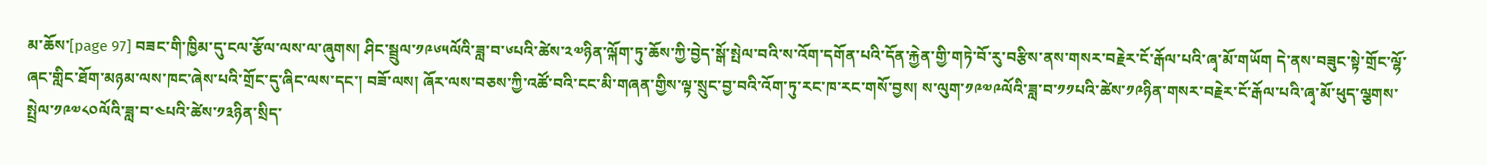མ་ཆོས་[page 97] བཟང་གི་ཁྱིམ་དུ་ངལ་རྩོལ་ལས་ལ་ཞུགས། ཤིང་སྦྲུལ་༡༩༦༥ལོའི་ཟླ་བ་༦པའི་ཚེས་༢༧ཉིན་ལྐོག་ཏུ་ཆོས་ཀྱི་བྱེད་སྒོ་སྤེལ་བའི་ས་འོག་དགོན་པའི་དོན་རྐྱེན་གྱི་གཏེ་བོ་རུ་བརྩིས་ནས་གསར་བརྗེར་ངོ་རྒོལ་པའི་ཞྭ་མོ་གཡོག དེ་ནས་བཟུང་སྟེ་གྲོང་ལྷོ་ཞང་གླིང་ཐོག་མཉམ་ལས་ཁང་ཞེས་པའི་གྲོང་དུ་ཞིང་ལས་དང་། བཟོ་ལས། ཞོར་ལས་བཅས་ཀྱི་འཚོ་བའི་ངང་མི་གཞན་གྱིས་ལྟ་སྲུང་བྱ་བའི་འོག་ཏུ་རང་ཁ་རང་གསོ་བྱས། ས་ལུག་༡༩༧༩ལོའི་ཟླ་བ་༡༡པའི་ཚེས་༡༩ཉིན་གསར་བརྗེར་ངོ་རྒོལ་པའི་ཞྭ་མོ་ཕུད་ལྕགས་སྤྲེལ་༡༩༧༨༠ལོའི་ཟླ་བ་༤པའི་ཚེས་༡༣ཉིན་སྲིད་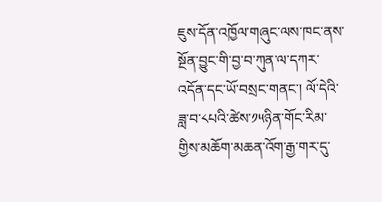ཇུས་དོན་འཁྱོལ་གཞུང་ལས་ཁང་ནས་སྔོན་བྱུང་གི་བྱ་བ་ཀུན་ལ་དཀར་འདོན་དང་ཡོ་བསྲང་གནང་། ལོ་དེའི་ཟླ་བ་༨པའི་ཚེས་༡༥ཉིན་གོང་རིམ་གྱིས་མཆོག་མཆན་འོག་རྒྱ་གར་དུ་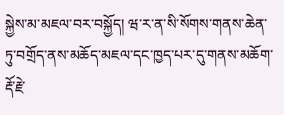སྐྱེས་མ་མཇལ་བར་བསྐྱོད། ཝ་ར་ན་སི་སོགས་གནས་ཆེན་ཏུ་བགྲོད་ནས་མཆོད་མཇལ་དང་ཁྱད་པར་དུ་གནས་མཆོག་རྡོ་རྗེ་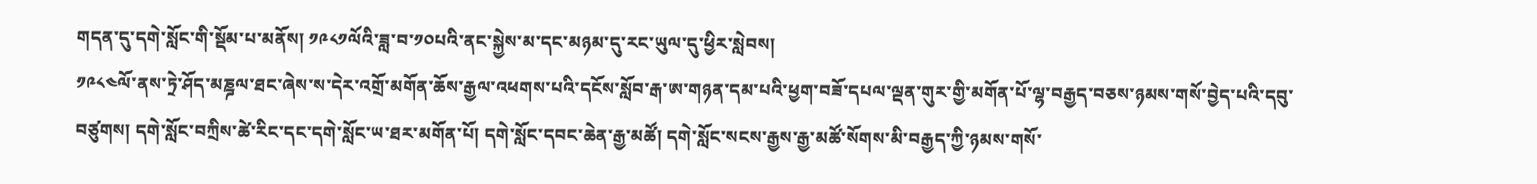གདན་དུ་དགེ་སློང་གི་སྡོམ་པ་མནོས། ༡༩༨༡ལོའི་ཟླ་བ་༡༠པའི་ནང་སྐྱེས་མ་དང་མཉམ་དུ་རང་ཡུལ་དུ་ཕྱིར་སླེབས།
༡༩༨༤ལོ་ནས་ཏྲེ་ཤོད་མཎྜལ་ཐང་ཞེས་ས་དེར་འགྲོ་མགོན་ཆོས་རྒྱལ་འཕགས་པའི་དངོས་སློབ་རྒ་ཨ་གཉན་དམ་པའི་ཕྱག་བཟོ་དཔལ་ལྡན་གུར་གྱི་མགོན་པོ་ལྷ་བརྒྱད་བཅས་ཉམས་གསོ་བྱེད་པའི་དབུ་བཙུགས། དགེ་སློང་བཀྲིས་ཚེ་རིང་དང་དགེ་སློང་ཡ་ཐར་མགོན་པོ། དགེ་སློང་དབང་ཆེན་རྒྱ་མཚོ། དགེ་སློང་སངས་རྒྱས་རྒྱ་མཚོ་སོགས་མི་བརྒྱད་ཀྱི་ཉམས་གསོ་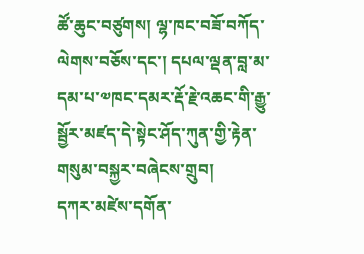ཚོ་ཆུང་བཙུགས། ལྷ་ཁང་བཟོ་བཀོད་ལེགས་བཅོས་དང་། དཔལ་ལྡན་བླ་མ་དམ་པ་༧ཁང་དམར་རྡོ་རྗེ་འཆང་གི་རྒྱུ་སྦྱོར་མཛད་དེ་སྟེང་ཤོད་ཀུན་གྱི་རྟེན་གསུམ་བསྐྱར་བཞེངས་གྲུབ།
དཀར་མཛེས་དགོན་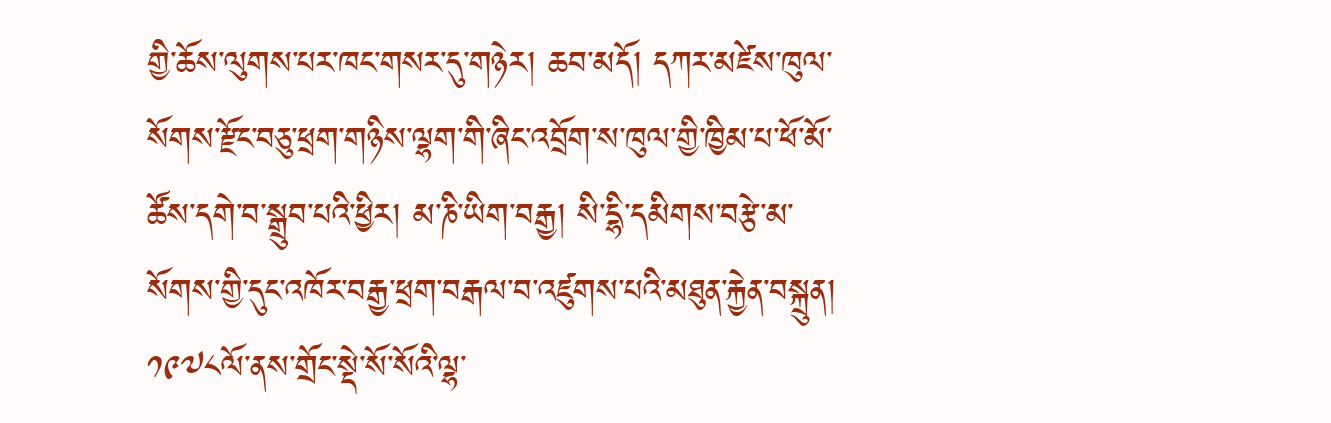གྱི་ཆོས་ལུགས་པར་ཁང་གསར་དུ་གཉེར། ཆབ་མདོ། དཀར་མཛེས་ཁུལ་སོགས་རྫོང་བཅུ་ཕྲག་གཉིས་ལྷག་གི་ཞིང་འབྲོག་ས་ཁུལ་གྱི་ཁྱིམ་པ་ཕོ་མོ་ཚོས་དགེ་བ་སྒྲུབ་པའི་ཕྱིར། མ་ཎི་ཡིག་བརྒྱ། སི་དྷི་དམིགས་བརྩེ་མ་སོགས་གྱི་དུང་འཁོར་བརྒྱ་ཕྲག་བརྒལ་བ་འཛུགས་པའི་མཐུན་རྐྱེན་བསྐྲུན། ༡༩༧༨ལོ་ནས་གྲོང་སྡེ་སོ་སོའི་ལྷ་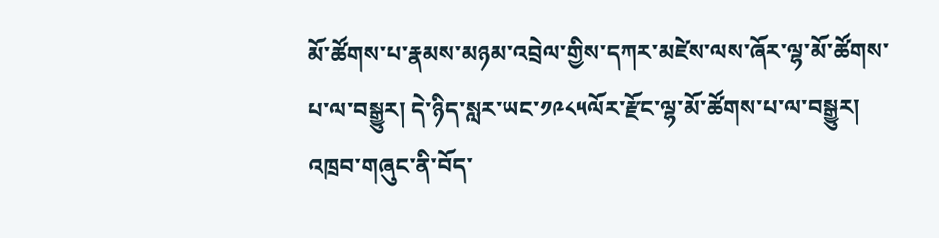མོ་ཚོགས་པ་རྣམས་མཉམ་འབྲེལ་གྱིས་དཀར་མཛེས་ལས་ཞོར་ལྷ་མོ་ཚོགས་པ་ལ་བསྒྱུར། དེ་ཉིད་སླར་ཡང་༡༩༨༥ལོར་རྫོང་ལྷ་མོ་ཚོགས་པ་ལ་བསྒྱུར། འཁྲབ་གཞུང་ནི་བོད་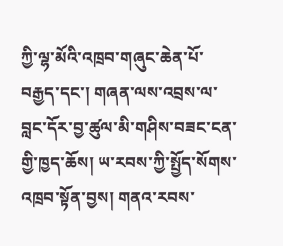ཀྱི་ལྷ་མོའི་འཁྲབ་གཞུང་ཆེན་པོ་བརྒྱད་དང་། གཞན་ལས་འབྲས་ལ་བླང་དོར་བྱ་ཚུལ་མི་གཤིས་བཟང་ངན་གྱི་ཁྱད་ཆོས། ཡ་རབས་ཀྱི་སྤྱོད་སོགས་འཁྲབ་སྟོན་བྱས། གནའ་རབས་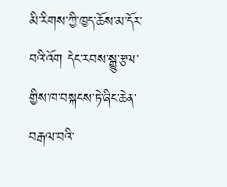མི་རིགས་ཀྱི་ཁྱད་ཆོས་མ་དོར་བའི་འོག དེང་རབས་སྒྱུ་རྩལ་གྱིས་ཁ་བསྐངས་ཏེ་ཞིང་ཆེན་བརྒལ་བའི་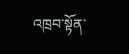འཁྲབ་སྟོན་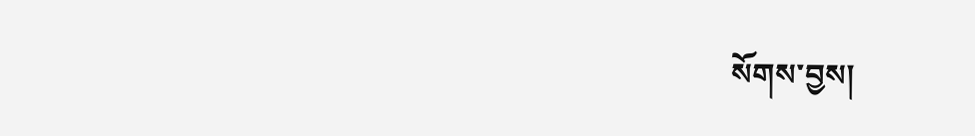སོགས་བྱས།